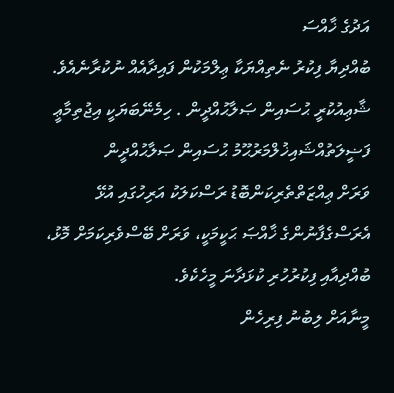އަދުގެ ޚާއްސަ
ބުއްދިޔާ ފިކުރު ނެތިއްޔަކާ ޢިލްމަކުން ފައިދާއެއް ނުކުރާނެއެވެ.
ޝާޢިއުކުރީ ޙުސައިން ޞަލާޙުއްދީން . ހިމެނޭބަޔަކީ އިޖުތިމާޢީ
ފަޟީލަތުއްޝައިޚުލްމަރުޙޫމު ޙުސައިން ޞަލާޙުއްދީން
ވަރަށް ޢިއްޒަތްތެރިކަންބޮޑު ރަސްކަލަކު އަރިހުގައި އުޅޭ އެރަސްގެފާނުންގެ ޚާއްޞަ ޙަކީމަކީ، ވަރަށް ބޭސްވެރިކަމަށް މޮޅު، ބުއްދިއާއި ފިކުރުހުރި ކުޅަދާނަ މީހެކެވެ.
މީނާއަށް ލިބުނު ފިރިހެން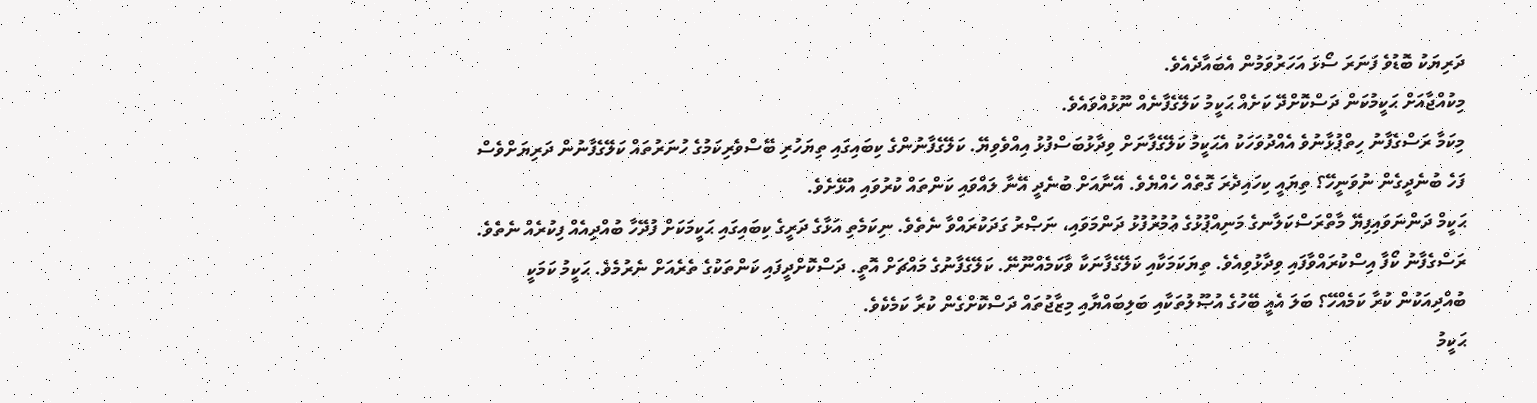ދަރިޔަކު ބޮޑުވެ ފަނަރަ ސޯޅަ އަހަރުވަމުން އެބައާދެއެވެ.
މިކުއްޖާއަށް ޙަކީމުކަން ދަސްކޮށްދޭ ކަށެއް ޙަކީމު ކަލޭގެފާނެއް ނޫޅުއްވައެވެ.
މިކަމާ ރަސްގެފާނު ހިތްޕުޅާނުވެ އެއްދުވަހަކު އެޙަކީމު ކަލޭގެފާނަށް ވިދާޅުބަސްފުޅު އިއްވެވިޔޭ. ކަލޭގެފާނުންގެ ކިބައިގައި ތިޔަހުރި ބޭސްވެރިކަމުގެ ހުނަރުތައް ކަލޭގެފާނުން ދަރިޔަށްވެސް ފަހެ ބުނެދީގެން ނުވަނީހޭ؟ ތިޔައީ ކިހައިދެރަ ގޮތެއް ހެއްޔެވެ. އޭނާއަށް ބުނެދީ އޭނާ ލައްވައި ކަންތައް ކުރުވައި އުޅޭށެވެ.
ޙަކީމް ދަންނަވައިފިޔޭ މާތްރަސްކަލާނގެ މަނިއްޕުޅުގެ ޢުމުރުފުޅު ދަންމަވައި، ނަޞްރު ގަދަކުރައްވާ ނެތެވެ. ނިކަމެތި އަޅާގެ ދަރީގެ ކިބައިގައި ޙަކީމަކަށް ފުދޭހާ ބުއްދިއެއް ފިކުރެއް ނެތެވެ.
ރަސްގެފާނު ކޯފާ އިސްކުރައްވާފައި ވިދާޅުވިއެވެ. ތިޔަކަމަކާއި ކަލޭގެފާނަކާ ވާކަމެއްނޫނޭ. ކަލޭގެފާނުގެ މައްޗަށް އޮތީ. ދަސްކޮށްދީފައި ކަންތަކުގެ ތެރެއަށް ނެރުމެވެ. ޙަކީމު ކަމަކީ ބުއްދިއަކުން ކުރާ ކަމެއްހޭ؟ ބަލަ އެއީ ބޭހުގެ އުޞޫލުތަކާއި ބަލިބައްޔާއި މިޒާޖުތައް ދަސްކޮށްގެން ކުރާ ކަމެކެވެ.
ޙަކީމު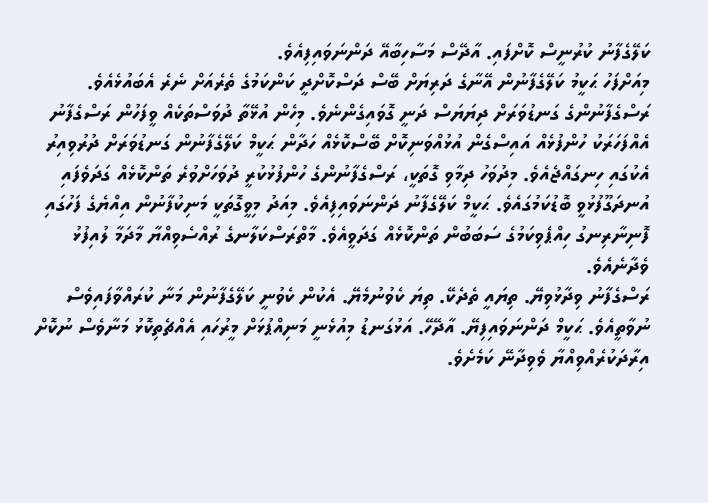ކަލޭގެފާނު ކުރުނީސް ކޮށްފައި. އާދޭސް މަސާހިބާއޭ ދަންނަވައިފިއެވެ.
މިއަށްފަހު ޙަކީމު ކަލޭގެފާނުން އޭނާގެ ދަރިޔަށް ބޭސް ދަސްކޮށްދީ ކަންކަމުގެ ތެރެއަށް ނެރެ އެބައުޅެއެވެ. ރަސްގެފާނުންގެ ގަނޑުވަރަށް ދިޔަޔަސް ދަނީ ގޮވައިގެންނެވެ. މިހެން އުޅޭތާ ދުވަސްތަކެއް ވީފަހުން ރަސްގެފާނު އެއްފަހަރަކު ހުންފުޅެއް އައިސްގެން އުޅުއްވަނިކޮށް ބޭސްކޮޅެއް ހަދާން ޙަކީމް ކަލޭގެފާނުން ގަނޑުވަރަށް ދުރުވިއިރު އެކުގައި ހިނގައްޖެއެވެ. މިދުވަހު ދިމާވި ގޮތަކީ، ރަސްގެފާނުންގެ ހުންފުޅުކުރީ ދުވަހަށްވުރެ ތަންކޮޅެއް ގަދަވެފައި އުނދަގޫފުޅުވީ ބޮޑުކަމުގައެވެ. ޙަކީމް ކަލޭގެފާނު ދަންނަވައިފިއެވެ. މިއަދު މިވީގޮތަކީ މަނިކުފާނުން އިއްޔެގެ ފަހުގައި ފޮނިނާރިނގު ހިއްޕެވިކަމުގެ ސަބަބުން ތަންކޮޅެއް ގަދަވީއެވެ. މާތްރަސްކަލާނގެ ރުއްސެވިއްޔާ މާދަމާ ލުއިފުޅު ވެދާނެއެވެ.
ރަސްގެފާނު ވިދާޅުވިޔޭ. ތިޔައީ ތެދެކޭ. ތިޔަ ކެވުނުމެޔޭ. އެކުން ކެވުނީ ކަލޭގެފާނުން މަނާ ކުރައްވާފައިވެސް ނުވާތީއެވެ. ޙަކީމް ދަންނަވައިފިޔޭ. އާދޭހޭ. އަޅުގަނޑު މިއުޅެނީ މަނިއްޕުޅަށް މީރުހައި އެއްޗެތިކޮޅު މަނާވެސް ނުކޮށް އިރާދަކުރެއްވިއްޔާ ވެވިދާނޭ ކަމެށެވެ.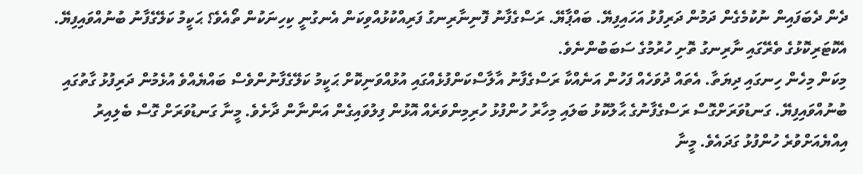ދެން ދެބަފައިން ނުކުމެގެން ދަމުން ދަރިފުޅު އަހައިފިޔޭ. ބައްޕާޔޭ. ރަސްގެފާނު ފޮނިނާރިނގު ފަރިއްކުޅުއްވިކަން އެނގުނީ ކިހިނަކުން ތޯއެވެ؟ ޙަކީމު ކަލޭގެފާނު ބުނުއްވައިފިޔޭ. އެކޮޓަރިކޮޅުގެ ތެރޭގައި ނާރިނގު ތޮށި ހުރުމުގެ ސަބަބުންނެވެ.
މިކަން މިހެން ހިނގައި ދިޔަތާ. އެތައް ދުވަހެއް ފަހުން އަނެއްކާ ރަސްގެފާނު އާލާސްކަންފުޅެއްގައި އުޅުއްވަނިކޮށް ޙަކީމު ކަލޭގެފާނުންވެސް ބައްޔެއްވެ އުޅެމުން ދަރިފުޅު ގާތުގައި ބުނުއްވައިފިޔޭ. ގަނޑުވަރަށްގޮސް ރަސްގެފާނުގެ ޙާލުކޮޅު ބަލައި މިހާރު ހުންފުޅު ހުރިމިންވަރެއް އޮޅުން ފިލުވައިގެން އަންނާން ދާށެވެ. މީނާ ގަނޑުވަރަށް ގޮސް ބެލިއިރު އިއްޔެއަށްވުރެ ހުންފުޅު ގަދައެވެ. މީނާ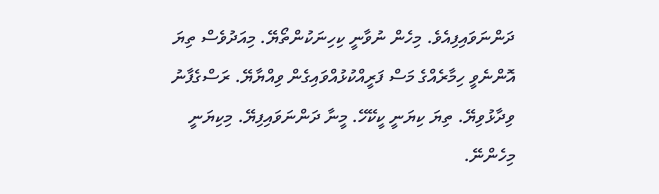ދަންނަވައިފިއެވެ. މިހެން ނުވާނީ ކިހިނަކުންތޯޔޭ. މިއަދުވެސް ތިޔަ އޮންނެވީ ހިމާރެއްގެ މަސް ފަރީއްކުޅުއްވައިގެން ވިއްޔާޔޭ. ރަސްގެފާނު ވިދާޅުވިޔޭ. ތިޔަ ކިޔަނީ ކީކޭހޭ. މީނާ ދަންނަވައިފިޔޭ. މިކިޔަނީ މިހެންނޭ.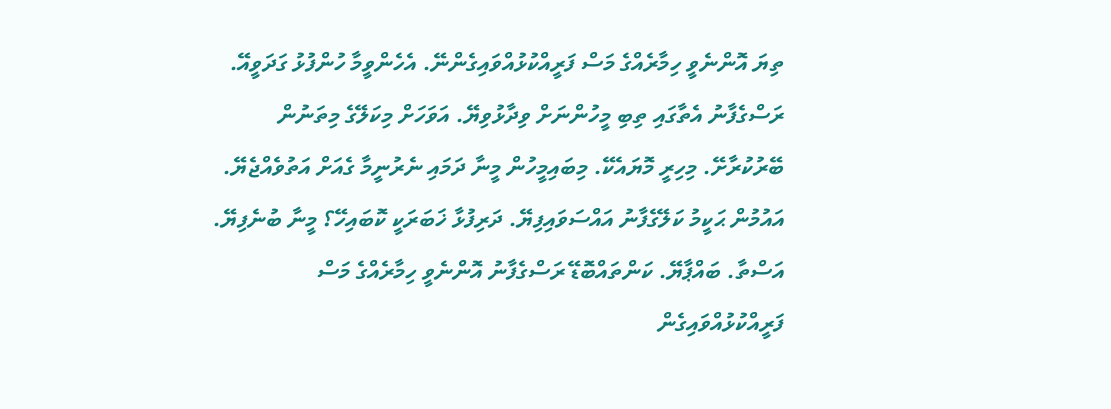ތިޔަ އޮންނެވީ ހިމާރެއްގެ މަސް ފަރީއްކުޅުއްވައިގެންނޭ. އެހެންވީމާ ހުންފުޅު ގަދަވީއޭ. ރަސްގެފާނު އެތާގައި ތިބި މީހުންނަށް ވިދާޅުވިޔޭ. އަވަހަށް މިކަލޭގެ މިތަނުން ބޭރުކުރާށޭ. މިހިރީ މޮޔައެކޭ. މިބައިމީހުން މީނާ ދަމައި ނެރުނީމާ ގެއަށް އަތުވެއްޖެޔޭ. އައުމުން ޙަކީމު ކަލޭގެފާނު އައްސަވައިފިޔޭ. ދަރިފުޅާ ޚަބަރަކީ ކޮބައިހޭ؟ މީނާ ބުނެފިޔޭ. އަސްތާ. ބައްޕާޔޭ. ކަންތައްބޮޑޭ ރަސްގެފާނު އޮންނެވީ ހިމާރެއްގެ މަސް ފަރީއްކުޅުއްވައިގެން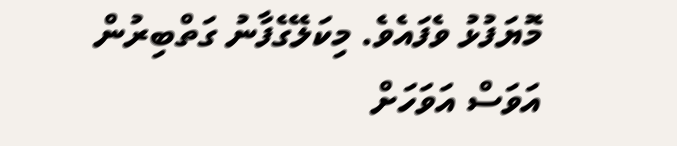މޮޔަފުޅު ވެފައެވެ. މިކަލޭގެފާނު ގަތްބިރުން އަވަސް އަވަހަށް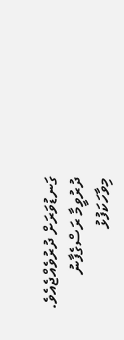ގަނޑުވަރަށް ދުރުވެއްޖެއެވެ. ދުރުވީމާ ރަސްގެފާނު މިވާހަކަފުޅު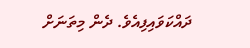ދައްކަވައިފިއެވެ. ދެން މިތަނަށް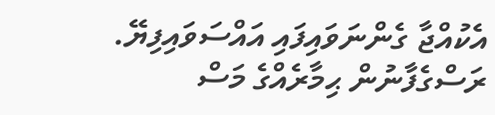އެކުއްޖާ ގެންނަވައިފައި އައްސަވައިފިޔޭ. ރަސްގެފާނުން ޙިމާރެއްގެ މަސް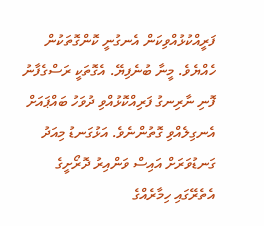ފަރީއްކުޅުއްވިކަން އެނގުނީ ކޮންގޮތަކުން ހެއްޔެވެ. މީނާ ބުނެފިޔޭ. އެގޮތަކީ ރަސްގެފާނު ފޮނި ނާރިނގު ފަރިއްކޮޅުއްވި ދުވަހު ބައްޕައަށް އެނގިލެއްވި ގޮތުންނެވެ. އަޅުގަނޑު މިއަދު ގަނޑުވަރަށް އައިސް ވަންއިރު ދޮރޯށީގެ އެތެރޭގައި ހިމާރެއްގެ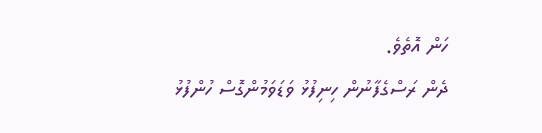ހަން އޮތެވެ.
ދެން ރަސްގެފާނުން ހިނިފުޅު ވަޑަވަމުންގޮސް ހުންފުޅު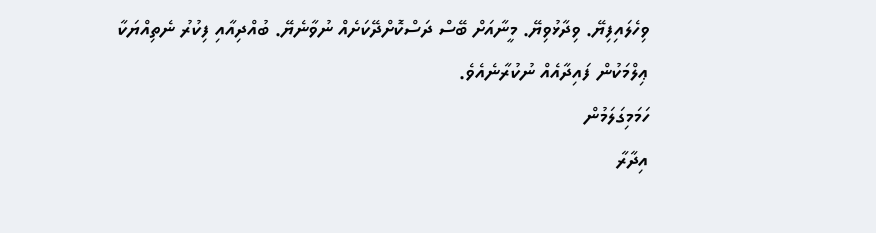ވިހެލައިފިޔޭ. ވިދާޅުވިޔޭ. މީނާއަށް ބޭސް ދަސްކޮށްދޭކަށެއް ނުވާނެޔޭ. ބުއްދިއާއި ފިކުރު ނެތިއްޔަކާ ޢިލްމަކުން ފައިދާއެއް ނުކުރާނެއެވެ.
ހަމަމިގަލަމުން
އިދާރާ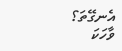އެނގޭތަ؟
ވާހަކަ